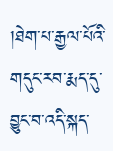།ཐེག་པ་རྒྱལ་པོའི་གདུང་རབ་རྨད་དུ་བྱུང་བ་འདི་སྐད་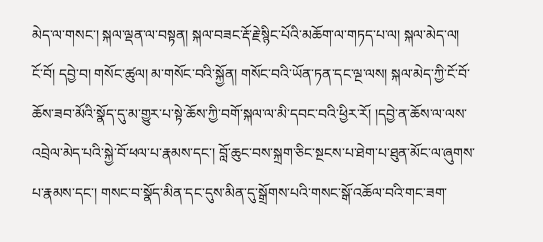མེད་ལ་གསང་། སྐལ་ལྡན་ལ་བསྟན། སྐལ་བཟང་རྡོ་རྗེ་སྙིང་པོའི་མཆོག་ལ་གཏད་པ་ལ། སྐལ་མེད་ལ། ངོ་བོ། དབྱེ་བ། གསོང་ཚུལ། མ་གསོང་བའི་སྐྱོན། གསོང་བའི་ཡོན་ཏན་དང་ལྔ་ལས། སྐལ་མེད་ཀྱི་ངོ་བོ་ཆོས་ཟབ་མོའི་སྣོད་དུ་མ་གྱུར་པ་སྟེ་ཆོས་ཀྱི་བགོ་སྐལ་ལ་མི་དབང་བའི་ཕྱིར་རོ། །དབྱེ་ན་ཆོས་ལ་ལས་འབྲེལ་མེད་པའི་སྐྱེ་བོ་ཕལ་པ་རྣམས་དང་། བློ་ཆུང་བས་སྐྲག་ཅིང་སྔངས་པ་ཐེག་པ་ཐུན་མོང་ལ་ཞུགས་པ་རྣམས་དང་། གསང་བ་སྣོད་མིན་དང་དུས་མིན་དུ་སྒྲོགས་པའི་གསང་སྒོ་འཆོལ་བའི་གང་ཟག་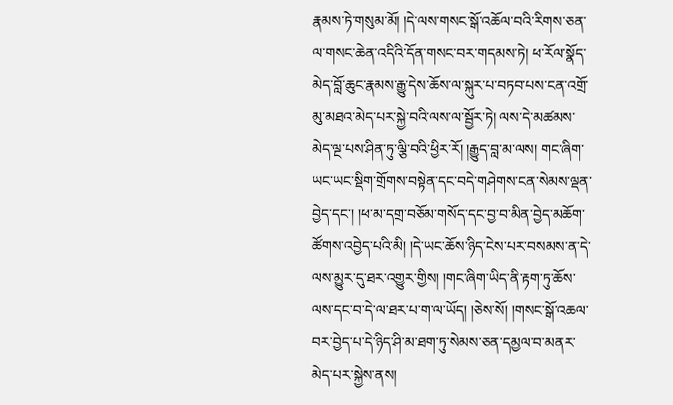རྣམས་ཏེ་གསུམ་མོ། །དེ་ལས་གསང་སྒོ་འཆོལ་བའི་རིགས་ཅན་ལ་གསང་ཆེན་འདིའི་དོན་གསང་བར་གདམས་ཏེ། ཕ་རོལ་སྣོད་མེད་བློ་ཆུང་རྣམས་རྒྱུ་དེས་ཆོས་ལ་སྐུར་པ་བཏབ་པས་ངན་འགྲོ་མུ་མཐའ་མེད་པར་སྐྱེ་བའི་ལས་ལ་སྦྱོར་ཏེ། ལས་དེ་མཚམས་མེད་ལྔ་པས་ཤིན་ཏུ་ལྕི་བའི་ཕྱིར་རོ། །རྒྱུད་བླ་མ་ལས། གང་ཞིག་ཡང་ཡང་སྡིག་གྲོགས་བསྟེན་དང་བདེ་གཤེགས་ངན་སེམས་ལྡན་བྱེད་དང་། །ཕ་མ་དགྲ་བཅོམ་གསོད་དང་བྱ་བ་མིན་བྱེད་མཆོག་ཚོགས་འབྱེད་པའི་མི། །དེ་ཡང་ཆོས་ཉིད་ངེས་པར་བསམས་ན་དེ་ལས་མྱུར་དུ་ཐར་འགྱུར་གྱིས། །གང་ཞིག་ཡིད་ནི་རྟག་ཏུ་ཆོས་ལས་དང་བ་དེ་ལ་ཐར་པ་ག་ལ་ཡོད། །ཅེས་སོ། །གསང་སྒོ་འཆལ་བར་བྱེད་པ་དེ་ཉིད་ཤི་མ་ཐག་ཏུ་སེམས་ཅན་དམྱལ་བ་མནར་མེད་པར་སྐྱེས་ནས།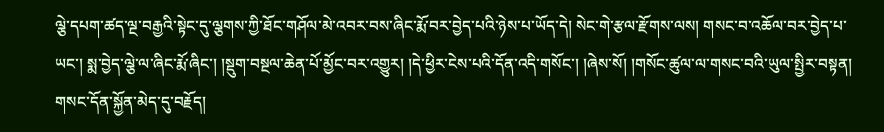ལྕེ་དཔག་ཚད་ལྔ་བརྒྱའི་སྟེང་དུ་ལྕགས་ཀྱི་ཐོང་གཤོལ་མེ་འབར་བས་ཞིང་རྨོ་བར་བྱེད་པའི་ཉེས་པ་ཡོད་དེ། སེང་གེ་རྩལ་རྫོགས་ལས། གསང་བ་འཆོལ་བར་བྱེད་པ་ཡང་། སྨ་བྱེད་ལྕེ་ལ་ཞིང་རྨོ་ཞིང་། །སྡུག་བསྔལ་ཆེན་པོ་མྱོང་བར་འགྱུར། །དེ་ཕྱིར་ངེས་པའི་དོན་འདི་གསོང་། །ཞེས་སོ། །གསོང་ཚུལ་ལ་གསང་བའི་ཡུལ་སྤྱིར་བསྟན། གསང་དོན་སྐྱོན་མེད་དུ་བརྗོད།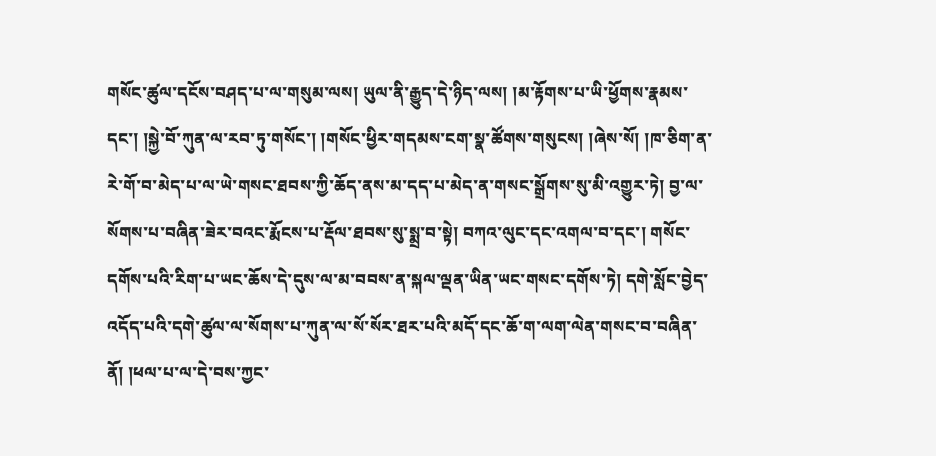གསོང་ཚུལ་དངོས་བཤད་པ་ལ་གསུམ་ལས། ཡུལ་ནི་རྒྱུད་དེ་ཉིད་ལས། །མ་རྟོགས་པ་ཡི་ཕྱོགས་རྣམས་དང་། །སྐྱེ་བོ་ཀུན་ལ་རབ་ཏུ་གསོང་། །གསོང་ཕྱིར་གདམས་ངག་སྣ་ཚོགས་གསུངས། །ཞེས་སོ། །ཁ་ཅིག་ན་རེ་གོ་བ་མེད་པ་ལ་ཡེ་གསང་ཐབས་ཀྱི་ཆོད་ནས་མ་དད་པ་མེད་ན་གསང་སྒྲོགས་སུ་མི་འགྱུར་ཏེ། བྱ་ལ་སོགས་པ་བཞིན་ཟེར་བའང་རྨོངས་པ་རྡོལ་ཐབས་སུ་སྨྲ་བ་སྟེ། བཀའ་ལུང་དང་འགལ་བ་དང་། གསོང་དགོས་པའི་རིག་པ་ཡང་ཆོས་དེ་དུས་ལ་མ་བབས་ན་སྐལ་ལྡན་ཡིན་ཡང་གསང་དགོས་ཏེ། དགེ་སློང་བྱེད་འདོད་པའི་དགེ་ཚུལ་ལ་སོགས་པ་ཀུན་ལ་སོ་སོར་ཐར་པའི་མདོ་དང་ཆོ་ག་ལག་ལེན་གསང་བ་བཞིན་ནོ། །ཕལ་པ་ལ་དེ་བས་ཀྱང་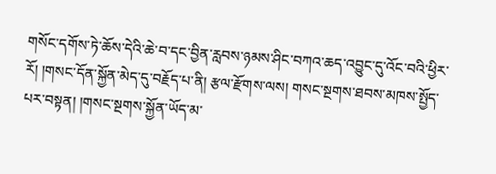གསོང་དགོས་ཏེ་ཆོས་དེའི་ཆེ་བ་དང་བྱིན་རླབས་ཉམས་ཤིང་བཀའ་ཆད་འབྱུང་དུ་འོང་བའི་ཕྱིར་རོ། །གསང་དོན་སྐྱོན་མེད་དུ་བརྗོད་པ་ནི། རྩལ་རྫོགས་ལས། གསང་སྔགས་ཐབས་མཁས་སྤྱོད་པར་བསྟན། །གསང་སྔགས་སྐྱོན་ཡོད་མ་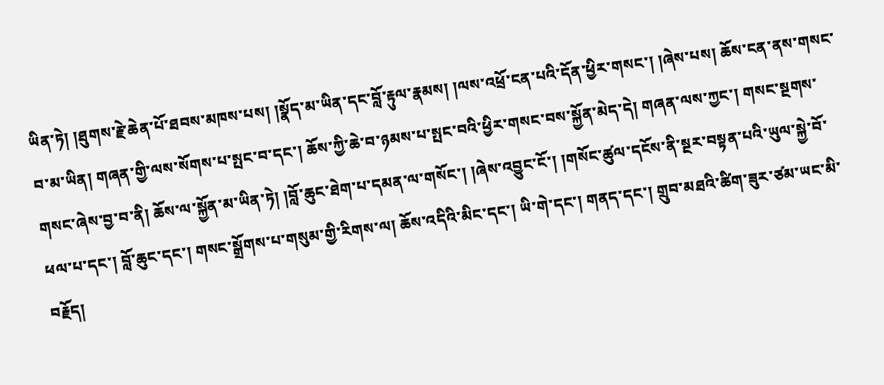ཡིན་ཏེ། །ཐུགས་རྗེ་ཆེན་པོ་ཐབས་མཁས་པས། །སྣོད་མ་ཡིན་དང་བློ་རྟུལ་རྣམས། །ལས་འཕྲོ་ངན་པའི་དོན་ཕྱིར་གསང་། །ཞེས་པས། ཆོས་ངན་ནས་གསང་བ་མ་ཡིན། གཞན་གྱི་ལས་སོགས་པ་སྤང་བ་དང་། ཆོས་ཀྱི་ཆེ་བ་ཉམས་པ་སྤང་བའི་ཕྱིར་གསང་བས་སྐྱོན་མེད་དེ། གཞན་ལས་ཀྱང་། གསང་སྔགས་གསང་ཞེས་བྱ་བ་ནི། ཆོས་ལ་སྐྱོན་མ་ཡིན་ཏེ། །བློ་ཆུང་ཐེག་པ་དམན་ལ་གསོང་། །ཞེས་འབྱུང་ངོ་། །གསོང་ཚུལ་དངོས་ནི་སྔར་བསྟན་པའི་ཡུལ་སྐྱེ་བོ་ཕལ་པ་དང་། བློ་ཆུང་དང་། གསང་སྒྲོགས་པ་གསུམ་གྱི་རིགས་ལ། ཆོས་འདིའི་མིང་དང་། ཡི་གེ་དང་། གནད་དང་། གྲུབ་མཐའི་ཚིག་ཟུར་ཙམ་ཡང་མི་བརྗོད།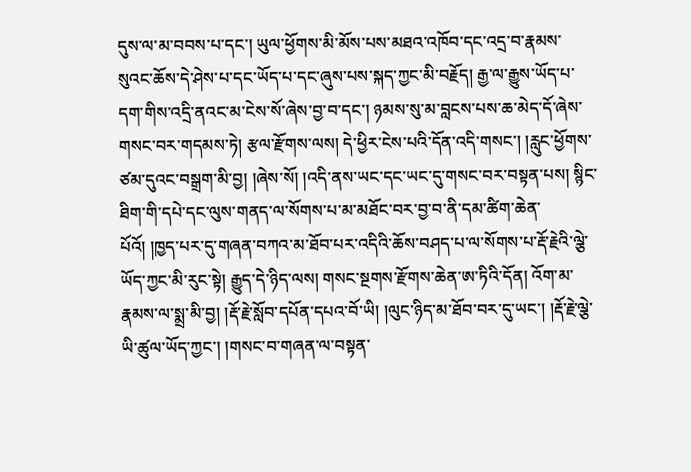དུས་ལ་མ་བབས་པ་དང་། ཡུལ་ཕྱོགས་མི་མོས་པས་མཐའ་འཁོབ་དང་འདྲ་བ་རྣམས་སུའང་ཆོས་དེ་ཤེས་པ་དང་ཡོད་པ་དང་ཞུས་པས་སྐད་ཀྱང་མི་བརྗོད། རྒྱ་ལ་རྒྱུས་ཡོད་པ་དག་གིས་འདྲི་ནའང་མ་ངེས་སོ་ཞེས་བྱ་བ་དང་། ཉམས་སུ་མ་བླངས་པས་ཆ་མེད་དོ་ཞེས་གསང་བར་གདམས་ཏེ། རྩལ་རྫོགས་ལས། དེ་ཕྱིར་ངེས་པའི་དོན་འདི་གསང་། །རླུང་ཕྱོགས་ཙམ་དུའང་བསྒྲག་མི་བྱ། །ཞེས་སོ། །འདི་ནས་ཡང་དང་ཡང་དུ་གསང་བར་བསྟན་པས། སྙིང་ཐིག་གི་དཔེ་དང་ལུས་གནད་ལ་སོགས་པ་མ་མཐོང་བར་བྱ་བ་ནི་དམ་ཚིག་ཆེན་པོའོ། །ཁྱད་པར་དུ་གཞན་བཀའ་མ་ཐོབ་པར་འདིའི་ཆོས་བཤད་པ་ལ་སོགས་པ་རྡོ་རྗེའི་ལྕེ་ཡོད་ཀྱང་མི་རུང་སྟེ། རྒྱུད་དེ་ཉིད་ལས། གསང་སྔགས་རྫོགས་ཆེན་ཨ་ཏིའི་དོན། འོག་མ་རྣམས་ལ་སྨྲ་མི་བྱ། །རྡོ་རྗེ་སློབ་དཔོན་དཔའ་བོ་ཡི། །ལུང་ཉིད་མ་ཐོབ་བར་དུ་ཡང་། །རྡོ་རྗེ་ལྕེ་ཡི་ཚུལ་ཡོད་ཀྱང་། །གསང་བ་གཞན་ལ་བསྟན་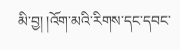མི་བྱ། །འོག་མའི་རིགས་དང་དབང་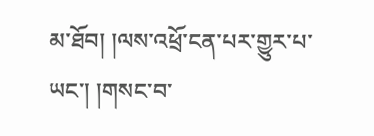མ་ཐོབ། །ལས་འཕྲོ་ངན་པར་གྱུར་པ་ཡང་། །གསང་བ་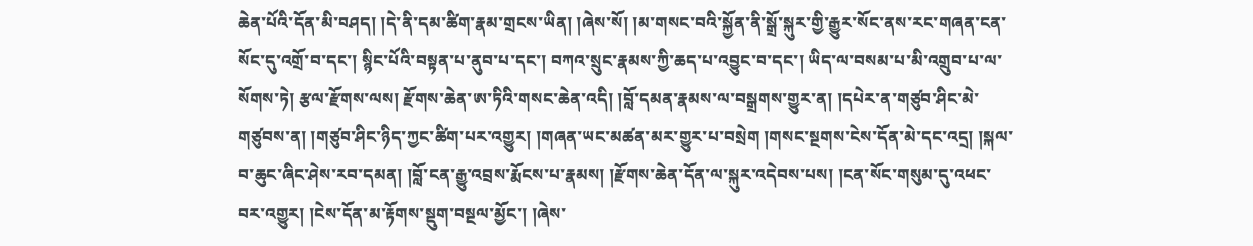ཆེན་པོའི་དོན་མི་བཤད། །དེ་ནི་དམ་ཚིག་རྣམ་གྲངས་ཡིན། །ཞེས་སོ། །མ་གསང་བའི་སྐྱོན་ནི་སྒྲོ་སྐུར་གྱི་རྒྱུར་སོང་ནས་རང་གཞན་ངན་སོང་དུ་འགྲོ་བ་དང་། སྙིང་པོའི་བསྟན་པ་ནུབ་པ་དང་། བཀའ་སྲུང་རྣམས་ཀྱི་ཆད་པ་འབྱུང་བ་དང་། ཡིད་ལ་བསམ་པ་མི་འགྲུབ་པ་ལ་སོགས་ཏེ། རྩལ་རྫོགས་ལས། རྫོགས་ཆེན་ཨ་ཏིའི་གསང་ཆེན་འདི། །བློ་དམན་རྣམས་ལ་བསྒྲགས་གྱུར་ན། །དཔེར་ན་གཙུབ་ཤིང་མེ་གཙུབས་ན། །གཙུབ་ཤིང་ཉིད་ཀྱང་ཚིག་པར་འགྱུར། །གཞན་ཡང་མཚན་མར་གྱུར་པ་བསྲེག །གསང་སྔགས་ངེས་དོན་མེ་དང་འདྲ། །སྐལ་བ་ཆུང་ཞིང་ཤེས་རབ་དམན། །བློ་ངན་རྒྱུ་འབྲས་རྨོངས་པ་རྣམས། །རྫོགས་ཆེན་དོན་ལ་སྐུར་འདེབས་པས། །ངན་སོང་གསུམ་དུ་འཕང་བར་འགྱུར། །ངེས་དོན་མ་རྟོགས་སྡུག་བསྔལ་མྱོང་། །ཞེས་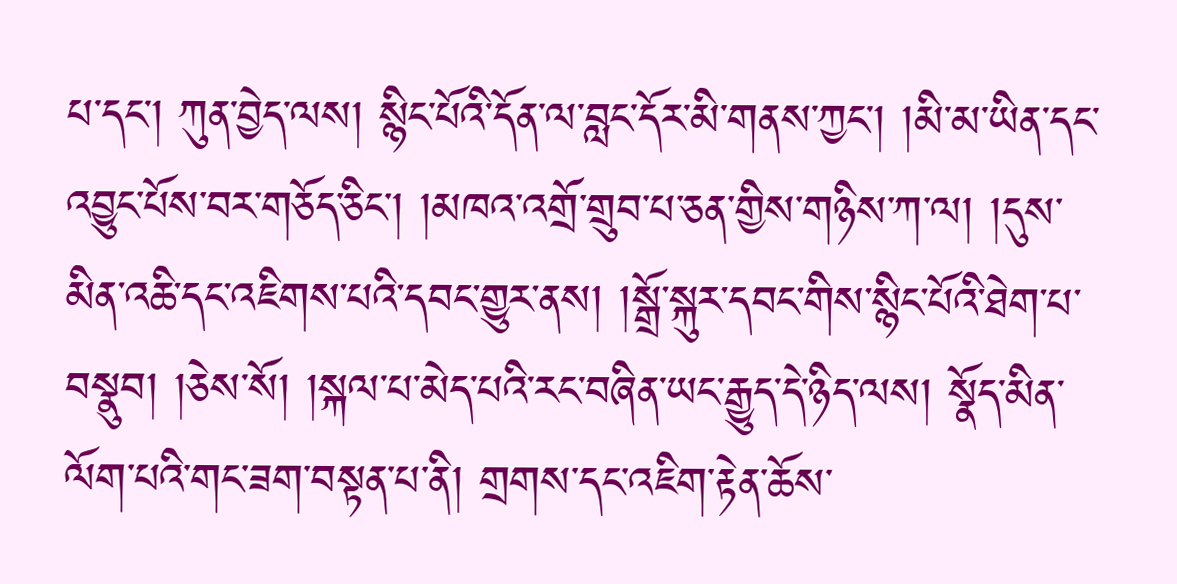པ་དང་། ཀུན་བྱེད་ལས། སྙིང་པོའི་དོན་ལ་བླང་དོར་མི་གནས་ཀྱང་། །མི་མ་ཡིན་དང་འབྱུང་པོས་བར་གཅོད་ཅིང་། །མཁའ་འགྲོ་གྲུབ་པ་ཅན་གྱིས་གཉིས་ཀ་ལ། །དུས་མིན་འཆི་དང་འཇིགས་པའི་དབང་གྱུར་ནས། །སྒྲོ་སྐུར་དབང་གིས་སྙིང་པོའི་ཐེག་པ་བསྣུབ། །ཅེས་སོ། །སྐལ་པ་མེད་པའི་རང་བཞིན་ཡང་རྒྱུད་དེ་ཉིད་ལས། སྣོད་མིན་ལོག་པའི་གང་ཟག་བསྟན་པ་ནི། གྲགས་དང་འཇིག་རྟེན་ཆོས་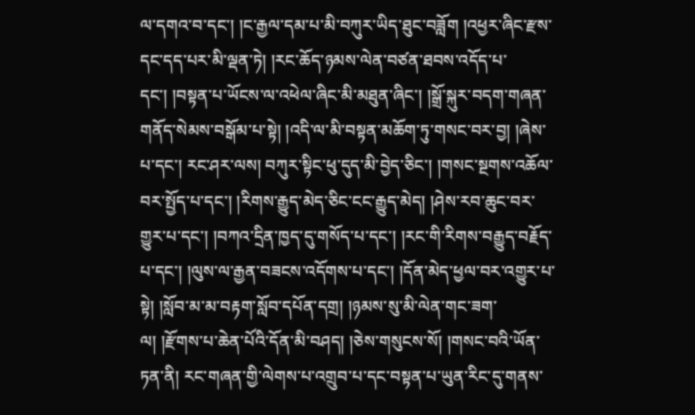ལ་དགའ་བ་དང་། །ང་རྒྱལ་དམ་པ་མི་བཀུར་ཡིད་ཐུང་བཟློག །འཕྱར་ཞིང་རྫས་དང་དད་པར་མི་ལྡན་ཏེ། །རང་ཆོད་ཉམས་ལེན་བཙན་ཐབས་འདོད་པ་དང་། །བསྟན་པ་ཡོངས་ལ་འཕེལ་ཞིང་མི་མཐུན་ཞིང་། །སྒྲོ་སྐུར་བདག་གཞན་གནོད་སེམས་བསྒོམ་པ་སྟེ། །འདི་ལ་མི་བསྟན་མཆོག་ཏུ་གསང་བར་བྱ། །ཞེས་པ་དང་། རང་ཤར་ལས། བཀུར་སྟིང་ཕུ་དུད་མི་བྱེད་ཅིང་། །གསང་སྔགས་འཆོལ་བར་སྤྱོད་པ་དང་། །རིགས་རྒྱུད་མེད་ཅིང་ངང་རྒྱུད་མེད། །ཤེས་རབ་ཆུང་བར་གྱུར་པ་དང་། །བཀའ་དྲིན་ཁྱད་དུ་གསོད་པ་དང་། །རང་གི་རིགས་བརྒྱུད་བརྗོད་པ་དང་། །ལུས་ལ་རྒྱན་བཟངས་འདོགས་པ་དང་། །དོན་མེད་ཕྱལ་བར་འགྱུར་པ་སྟེ། །སློབ་མ་མ་བརྟག་སློབ་དཔོན་དགྲ། །ཉམས་སུ་མི་ལེན་གང་ཟག་ལ། །རྫོགས་པ་ཆེན་པོའི་དོན་མི་བཤད། །ཅེས་གསུངས་སོ། །གསང་བའི་ཡོན་ཏན་ནི། རང་གཞན་གྱི་ལེགས་པ་འགྲུབ་པ་དང་བསྟན་པ་ཡུན་རིང་དུ་གནས་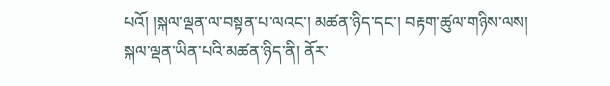པའོ། །སྐལ་ལྡན་ལ་བསྟན་པ་ལའང་། མཚན་ཉིད་དང་། བརྟག་ཚུལ་གཉིས་ལས། སྐལ་ལྡན་ཡིན་པའི་མཚན་ཉིད་ནི། ནོར་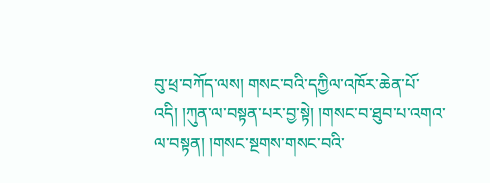བུ་ཕྲ་བཀོད་ལས། གསང་བའི་དཀྱིལ་འཁོར་ཆེན་པོ་འདི། །ཀུན་ལ་བསྟན་པར་བྱ་སྟེ། །གསང་བ་ཐུབ་པ་འགའ་ལ་བསྟན། །གསང་སྔགས་གསང་བའི་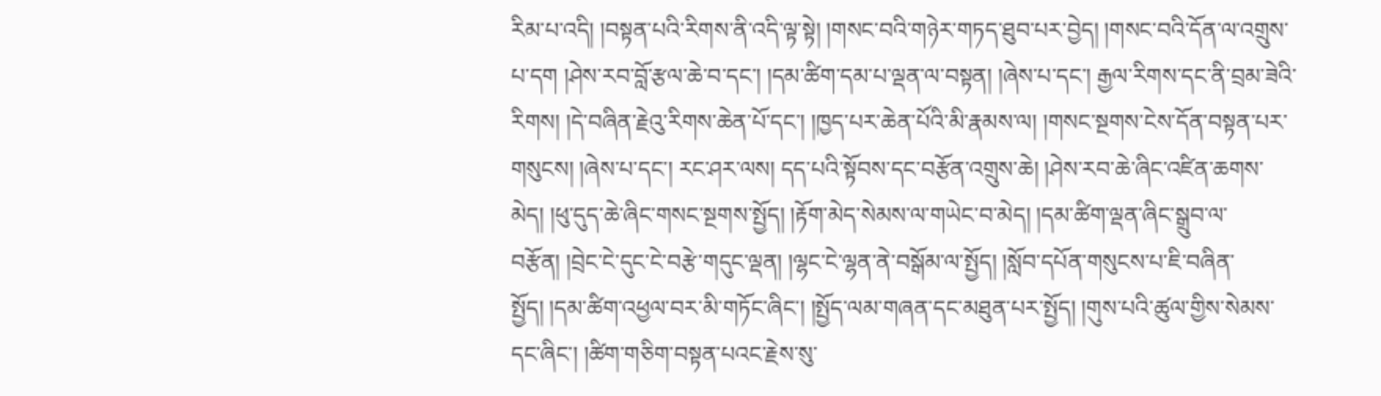རིམ་པ་འདི། །བསྟན་པའི་རིགས་ནི་འདི་ལྟ་སྟེ། །གསང་བའི་གཉེར་གཏད་ཐུབ་པར་བྱེད། །གསང་བའི་དོན་ལ་འགྲུས་པ་དག །ཤེས་རབ་བློ་རྩལ་ཆེ་བ་དང་། །དམ་ཚིག་དམ་པ་ལྡན་ལ་བསྟན། །ཞེས་པ་དང་། རྒྱལ་རིགས་དང་ནི་བྲམ་ཟེའི་རིགས། །དེ་བཞིན་རྗེའུ་རིགས་ཆེན་པོ་དང་། །ཁྱད་པར་ཆེན་པོའི་མི་རྣམས་ལ། །གསང་སྔགས་ངེས་དོན་བསྟན་པར་གསུངས། །ཞེས་པ་དང་། རང་ཤར་ལས། དད་པའི་སྟོབས་དང་བརྩོན་འགྲུས་ཆེ། །ཤེས་རབ་ཆེ་ཞིང་འཛིན་ཆགས་མེད། །ཕུ་དུད་ཆེ་ཞིང་གསང་སྔགས་སྤྱོད། །རྟོག་མེད་སེམས་ལ་གཡེང་བ་མེད། །དམ་ཚིག་ལྡན་ཞིང་སྒྲུབ་ལ་བརྩོན། །བྲེང་ངེ་དུང་ངེ་བརྩེ་གདུང་ལྡན། །ལྷང་ངེ་ལྷན་ནེ་བསྒོམ་ལ་སྤྱོད། །སློབ་དཔོན་གསུངས་པ་ཇི་བཞིན་སྤྱོད། །དམ་ཚིག་འཕྱལ་བར་མི་གཏོང་ཞིང་། །སྤྱོད་ལམ་གཞན་དང་མཐུན་པར་སྤྱོད། །གུས་པའི་ཚུལ་གྱིས་སེམས་དང་ཞིང་། །ཚིག་གཅིག་བསྟན་པའང་རྗེས་སུ་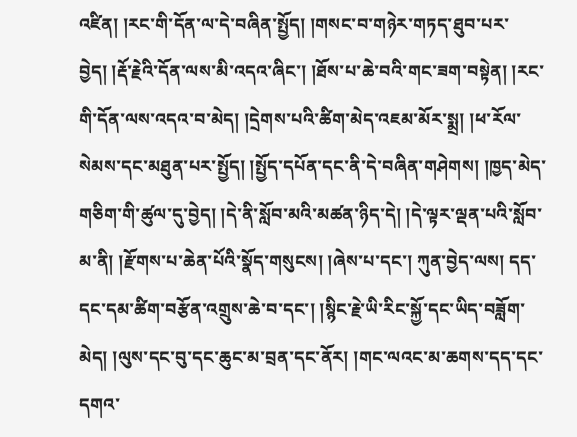འཛིན། །རང་གི་དོན་ལ་དེ་བཞིན་སྤྱོད། །གསང་བ་གཉེར་གཏད་ཐུབ་པར་བྱེད། །རྡོ་རྗེའི་དོན་ལས་མི་འདའ་ཞིང་། །ཐོས་པ་ཆེ་བའི་གང་ཟག་བསྟེན། །རང་གི་དོན་ལས་འདའ་བ་མེད། །དྲེགས་པའི་ཚིག་མེད་འཇམ་མོར་སྨྲ། །ཕ་རོལ་སེམས་དང་མཐུན་པར་སྤྱོད། །སྤྱོད་དཔོན་དང་ནི་དེ་བཞིན་གཤེགས། །ཁྱད་མེད་གཅིག་གི་ཚུལ་དུ་བྱེད། །དེ་ནི་སློབ་མའི་མཚན་ཉིད་དེ། །དེ་ལྟར་ལྡན་པའི་སློབ་མ་ནི། །རྫོགས་པ་ཆེན་པོའི་སྣོད་གསུངས། །ཞེས་པ་དང་། ཀུན་བྱེད་ལས། དད་དང་དམ་ཚིག་བརྩོན་འགྲུས་ཆེ་བ་དང་། །སྙིང་རྗེ་ཡི་རིང་སྐྱོ་དང་ཡིད་བཟློག་མེད། །ལུས་དང་བུ་དང་ཆུང་མ་བྲན་དང་ནོར། །གང་ལའང་མ་ཆགས་དད་དང་དགའ་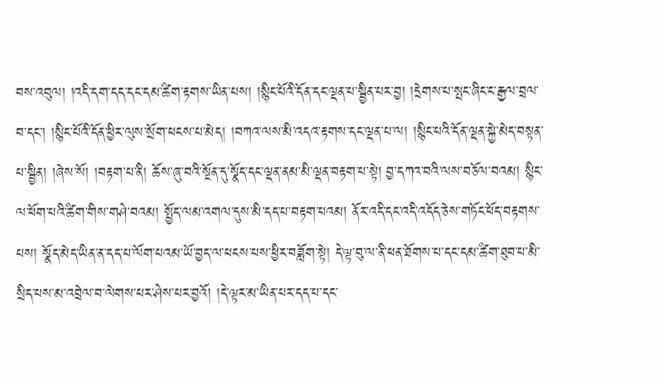བས་འབུལ། །འདི་དག་དད་དང་དམ་ཚིག་རྟགས་ཡིན་པས། །སྙིང་པོའི་དོན་དང་ལྡན་པ་སྦྱིན་པར་བྱ། །དྲེགས་པ་སྤང་ཞིང་ང་རྒྱལ་བྲལ་བ་དང་། །སྙིང་པོའི་དོན་ཕྱིར་ལུས་སྲོག་ཕངས་པ་མེད། །བཀའ་ལས་མི་འདའ་རྟགས་དང་ལྡན་པ་ལ། །སྙིང་པའི་དོན་ལྡན་སྐྱེ་མེད་བསྟན་པ་སྦྱིན། །ཞེས་སོ། །བརྟག་པ་ནི། ཆོས་ཞུ་བའི་སྔོན་དུ་སྣོད་དང་ལྡན་ནམ་མི་ལྡན་བརྟག་པ་སྟེ། བྱ་དཀའ་བའི་ལས་བཅོལ་བའམ། སྙིང་ལ་ཕོག་པའི་ཚིག་གིས་གཤེ་བའམ། སྤྱོད་ལམ་འགལ་དུས་མི་དད་པ་བརྟག་པའམ། ནོར་འདི་དང་འདི་འདོད་ཅེས་གཏོང་ཕོད་བརྟགས་པས། སྣོད་མེད་ཡིན་ན་དད་པ་ལོག་པའམ་ཡོ་བྱད་ལ་ཕངས་པས་ཕྱིར་བཟློག་སྟེ། དེ་ལྟ་བུ་ལ་ནི་ཕན་ཐོགས་པ་དང་དམ་ཚིག་ཐུབ་པ་མི་སྲིད་པས་མ་འབྲེལ་བ་ལེགས་པར་ཤེས་པར་བྱའོ། །དེ་ལྟར་མ་ཡིན་པར་དད་པ་དང་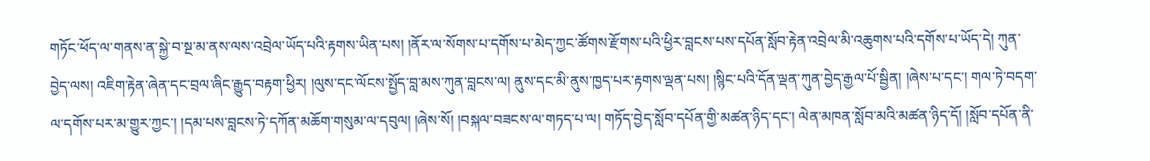གཏོང་ཕོད་ལ་གནས་ན་སྐྱེ་བ་སྔ་མ་ནས་ལས་འབྲེལ་ཡོད་པའི་རྟགས་ཡིན་པས། །ནོར་ལ་སོགས་པ་དགོས་པ་མེད་ཀྱང་ཚོགས་རྫོགས་པའི་ཕྱིར་བླངས་པས་དཔོན་སློབ་རྟེན་འབྲེལ་མི་འཆུགས་པའི་དགོས་པ་ཡོད་དེ། ཀུན་བྱེད་ལས། འཇིག་རྟེན་ཞེན་དང་བྲལ་ཞིང་རྒྱུད་བརྟག་ཕྱིར། །ལུས་དང་ལོངས་སྤྱོད་བླ་མས་ཀུན་བླངས་ལ། ནུས་དང་མི་ནུས་ཁྱད་པར་རྟགས་ལྡན་པས། །སྙིང་པའི་དོན་ལྡན་ཀུན་བྱེད་རྒྱལ་པོ་སྦྱིན། །ཞེས་པ་དང་། གལ་ཏེ་བདག་ལ་དགོས་པར་མ་གྱུར་ཀྱང་། །དམ་པས་བླངས་ཏེ་དཀོན་མཆོག་གསུམ་ལ་དབུལ། །ཞེས་སོ། །བསྐལ་བཟངས་ལ་གཏད་པ་ལ། གཏོད་བྱེད་སློབ་དཔོན་གྱི་མཚན་ཉིད་དང་། ལེན་མཁན་སློབ་མའི་མཚན་ཉིད་དོ། །སློབ་དཔོན་ནི་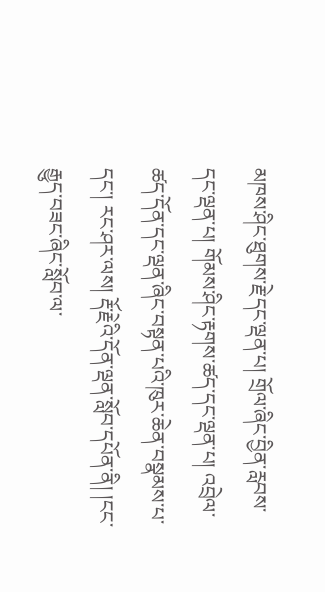མཁས་ཤིང་ཐུགས་རྗེ་དང་ལྡན་པ། གྲོལ་ཞིང་བྱིན་རླབས་དང་ལྡན་པ། གོམས་ཤིང་རྟགས་ཚད་དང་ལྡན་པ། འབྲེལ་ཚད་དོན་དང་ལྡན་ཞིང་བསྟན་པའི་ཁུར་ཆེན་བསྣམས་པ་དང་། རང་ཤར་ལས། རྡོ་རྗེའི་དོན་ལྡན་སློབ་དཔོན་ནི། །ངང་རྒྱུད་བཟང་ཞིང་སློབ་ལ་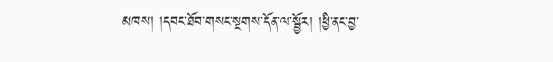མཁས། །དབང་ཐོབ་གསང་སྔགས་དོན་ལ་སྦྱོར། །ཕྱི་ནང་བྱ་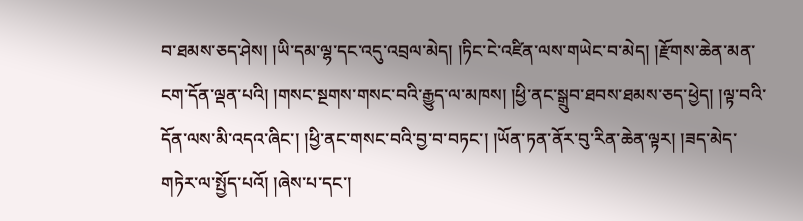བ་ཐམས་ཅད་ཤེས། །ཡི་དམ་ལྷ་དང་འདུ་འབྲལ་མེད། །ཏིང་ངེ་འཛིན་ལས་གཡེང་བ་མེད། །རྫོགས་ཆེན་མན་ངག་དོན་ལྡན་པའི། །གསང་སྔགས་གསང་བའི་རྒྱུད་ལ་མཁས། །ཕྱི་ནང་སྒྲུབ་ཐབས་ཐམས་ཅད་ཕྱེད། །ལྟ་བའི་དོན་ལས་མི་འདའ་ཞིང་། །ཕྱི་ནང་གསང་བའི་བྱ་བ་བཏང་། །ཡོན་ཏན་ནོར་བུ་རིན་ཆེན་ལྟར། །ཟད་མེད་གཏེར་ལ་སྤྱོད་པའོ། །ཞེས་པ་དང་།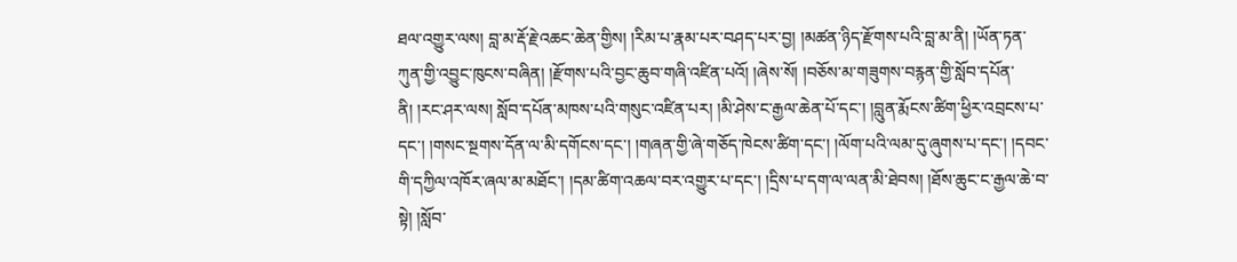ཐལ་འགྱུར་ལས། བླ་མ་རྡོ་རྗེ་འཆང་ཆེན་གྱིས། །རིམ་པ་རྣམ་པར་བཤད་པར་བྱ། །མཚན་ཉིད་རྫོགས་པའི་བླ་མ་ནི། །ཡོན་ཏན་ཀུན་གྱི་འབྱུང་ཁུངས་བཞིན། །རྫོགས་པའི་བྱང་ཆུབ་གཞི་འཛིན་པའོ། །ཞེས་སོ། །བཅོས་མ་གཟུགས་བརྙན་གྱི་སློབ་དཔོན་ནི། །རང་ཤར་ལས། སློབ་དཔོན་མཁས་པའི་གསུང་འཛིན་པར། །མི་ཤེས་ང་རྒྱལ་ཆེན་པོ་དང་། །བླུན་རྨོངས་ཚིག་ཕྱིར་འབྲངས་པ་དང་། །གསང་སྔགས་དོན་ལ་མི་དགོངས་དང་། །གཞན་གྱི་ཞེ་གཅོད་ཁེངས་ཚིག་དང་། །ལོག་པའི་ལམ་དུ་ཞུགས་པ་དང་། །དབང་གི་དཀྱིལ་འཁོར་ཞལ་མ་མཐོང་། །དམ་ཚིག་འཆལ་བར་འགྱུར་པ་དང་། །དྲིས་པ་དག་ལ་ལན་མི་ཐེབས། །ཐོས་ཆུང་ང་རྒྱལ་ཆེ་བ་སྟེ། །སློབ་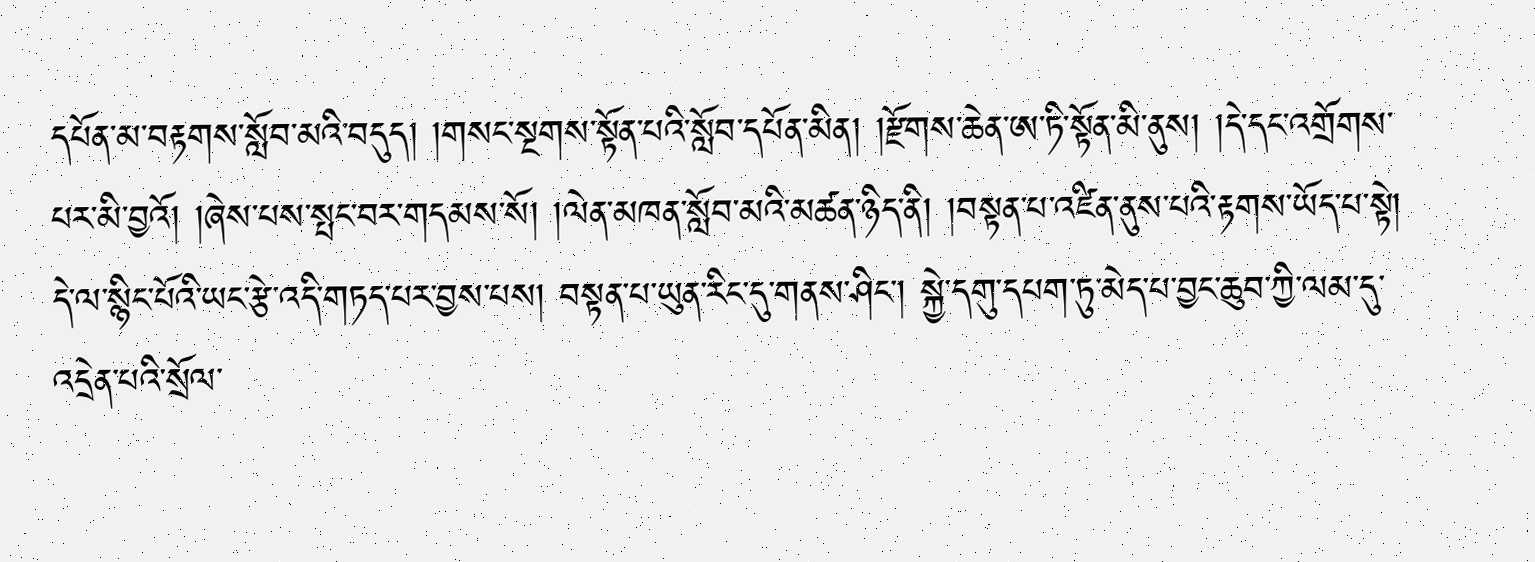དཔོན་མ་བརྟགས་སློབ་མའི་བདུད། །གསང་སྔགས་སྟོན་པའི་སློབ་དཔོན་མིན། །རྫོགས་ཆེན་ཨ་ཏི་སྟོན་མི་ནུས། །དེ་དང་འགྲོགས་པར་མི་བྱའོ། །ཞེས་པས་སྤང་བར་གདམས་སོ། །ལེན་མཁན་སློབ་མའི་མཚན་ཉིད་ནི། །བསྟན་པ་འཛིན་ནུས་པའི་རྟགས་ཡོད་པ་སྟེ། དེ་ལ་སྙིང་པོའི་ཡང་རྩེ་འདི་གཏད་པར་བྱས་པས། བསྟན་པ་ཡུན་རིང་དུ་གནས་ཤིང་། སྐྱེ་དགུ་དཔག་ཏུ་མེད་པ་བྱང་ཆུབ་ཀྱི་ལམ་དུ་འདྲེན་པའི་སྲོལ་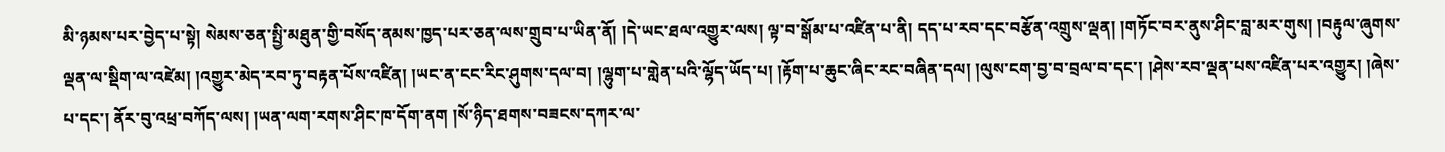མི་ཉམས་པར་བྱེད་པ་སྟེ། སེམས་ཅན་སྤྱི་མཐུན་གྱི་བསོད་ནམས་ཁྱད་པར་ཅན་ལས་གྲུབ་པ་ཡིན་ནོ། །དེ་ཡང་ཐལ་འགྱུར་ལས། ལྟ་བ་སྒོམ་པ་འཛིན་པ་ནི། དད་པ་རབ་དང་བརྩོན་འགྲུས་ལྡན། །གཏོང་བར་ནུས་ཤིང་བླ་མར་གུས། །བརྟུལ་ཞུགས་ལྡན་ལ་སྡིག་ལ་འཛེམ། །འགྱུར་མེད་རབ་ཏུ་བརྟན་པོས་འཛིན། །ཡང་ན་ངང་རིང་ཤུགས་དལ་བ། །ལྷུག་པ་གླེན་པའི་ལྷོད་ཡོད་པ། །རྟོག་པ་ཆུང་ཞིང་རང་བཞིན་དལ། །ལུས་ངག་བྱ་བ་བྲལ་བ་དང་། །ཤེས་རབ་ལྡན་པས་འཛིན་པར་འགྱུར། །ཞེས་པ་དང་། ནོར་བུ་འཕྲ་བཀོད་ལས། །ཡན་ལག་རགས་ཤིང་ཁ་དོག་ནག །སོ་ཉིད་ཐགས་བཟངས་དཀར་ལ་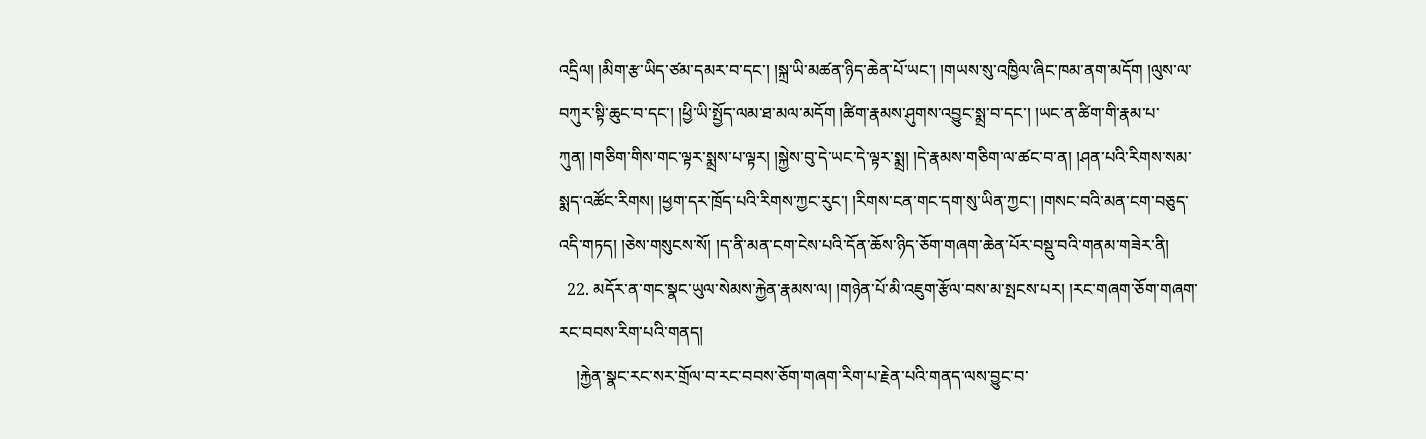འདྲིལ། །མིག་རྩ་ཡིད་ཙམ་དམར་བ་དང་། །སྐྲ་ཡི་མཚན་ཉིད་ཆེན་པོ་ཡང་། །གཡས་སུ་འཁྱིལ་ཞིང་ཁམ་ནག་མདོག །ལུས་ལ་བཀུར་སྟི་ཆུང་བ་དང་། །ཕྱི་ཡི་སྤྱོད་ལམ་ཐ་མལ་མདོག །ཚིག་རྣམས་ཤུགས་འབྱུང་སྨྲ་བ་དང་། །ཡང་ན་ཚིག་གི་རྣམ་པ་ཀུན། །གཅིག་གིས་གང་ལྟར་སྨྲས་པ་ལྟར། །སྐྱེས་བུ་དེ་ཡང་དེ་ལྟར་སྨྲ། །དེ་རྣམས་གཅིག་ལ་ཚང་བ་ན། །ཤན་པའི་རིགས་སམ་སྨད་འཚོང་རིགས། །ཕྱག་དར་ཁྲོད་པའི་རིགས་ཀྱང་རུང་། །རིགས་ངན་གང་དག་སུ་ཡིན་ཀྱང་། །གསང་བའི་མན་ངག་བཅུད་འདི་གཏད། །ཅེས་གསུངས་སོ། །ད་ནི་མན་ངག་ངེས་པའི་དོན་ཆོས་ཉིད་ཅོག་གཞག་ཆེན་པོར་བསྡུ་བའི་གནམ་གཟེར་ནི།
  22. མདོར་ན་གང་སྣང་ཡུལ་སེམས་རྐྱེན་རྣམས་ལ། །གཉེན་པོ་མི་འཇུག་རྩོལ་བས་མ་སྤངས་པར། །རང་གཞག་ཅོག་གཞག་རང་བབས་རིག་པའི་གནད།
    །རྐྱེན་སྣང་རང་སར་གྲོལ་བ་རང་བབས་ཅོག་གཞག་རིག་པ་རྗེན་པའི་གནད་ལས་བྱུང་བ་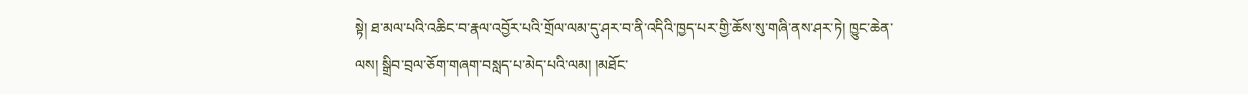སྟེ། ཐ་མལ་པའི་འཆིང་བ་རྣལ་འབྱོར་པའི་གྲོལ་ལམ་དུ་ཤར་བ་ནི་འདིའི་ཁྱད་པར་གྱི་ཆོས་སུ་གཞི་ནས་ཤར་ཏེ། ཁྱུང་ཆེན་ལས། སྒྲིབ་བྲལ་ཅོག་གཞག་བསླད་པ་མེད་པའི་ལམ། །མཐོང་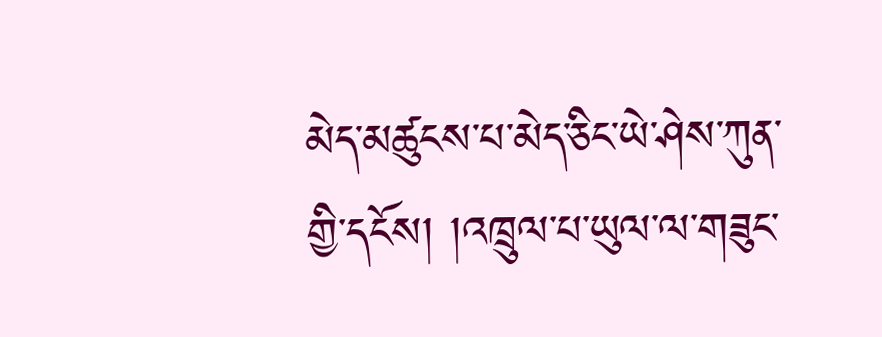མེད་མཚུངས་པ་མེད་ཅིང་ཡེ་ཤེས་ཀུན་གྱི་དངོས། །འཁྲུལ་པ་ཡུལ་ལ་གཟུང་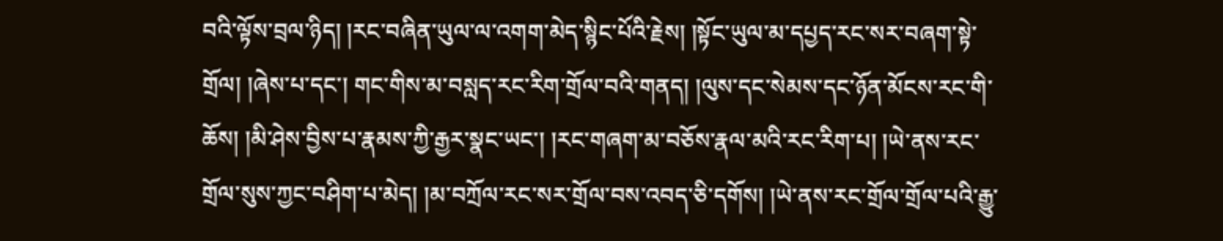བའི་ལྟོས་བྲལ་ཉིད། །རང་བཞིན་ཡུལ་ལ་འགག་མེད་སྙིང་པོའི་རྗེས། །སྟོང་ཡུལ་མ་དཔྱད་རང་སར་བཞག་སྟེ་གྲོལ། །ཞེས་པ་དང་། གང་གིས་མ་བསླད་རང་རིག་གྲོལ་བའི་གནད། །ལུས་དང་སེམས་དང་ཉོན་མོངས་རང་གི་ཆོས། །མི་ཤེས་བྱིས་པ་རྣམས་ཀྱི་རྒྱར་སྣང་ཡང་། །རང་གཞག་མ་བཅོས་རྣལ་མའི་རང་རིག་པ། །ཡེ་ནས་རང་གྲོལ་སུས་ཀྱང་བཤིག་པ་མེད། །མ་བཀྲོལ་རང་སར་གྲོལ་བས་འབད་ཅི་དགོས། །ཡེ་ནས་རང་གྲོལ་གྲོལ་པའི་རྒྱུ་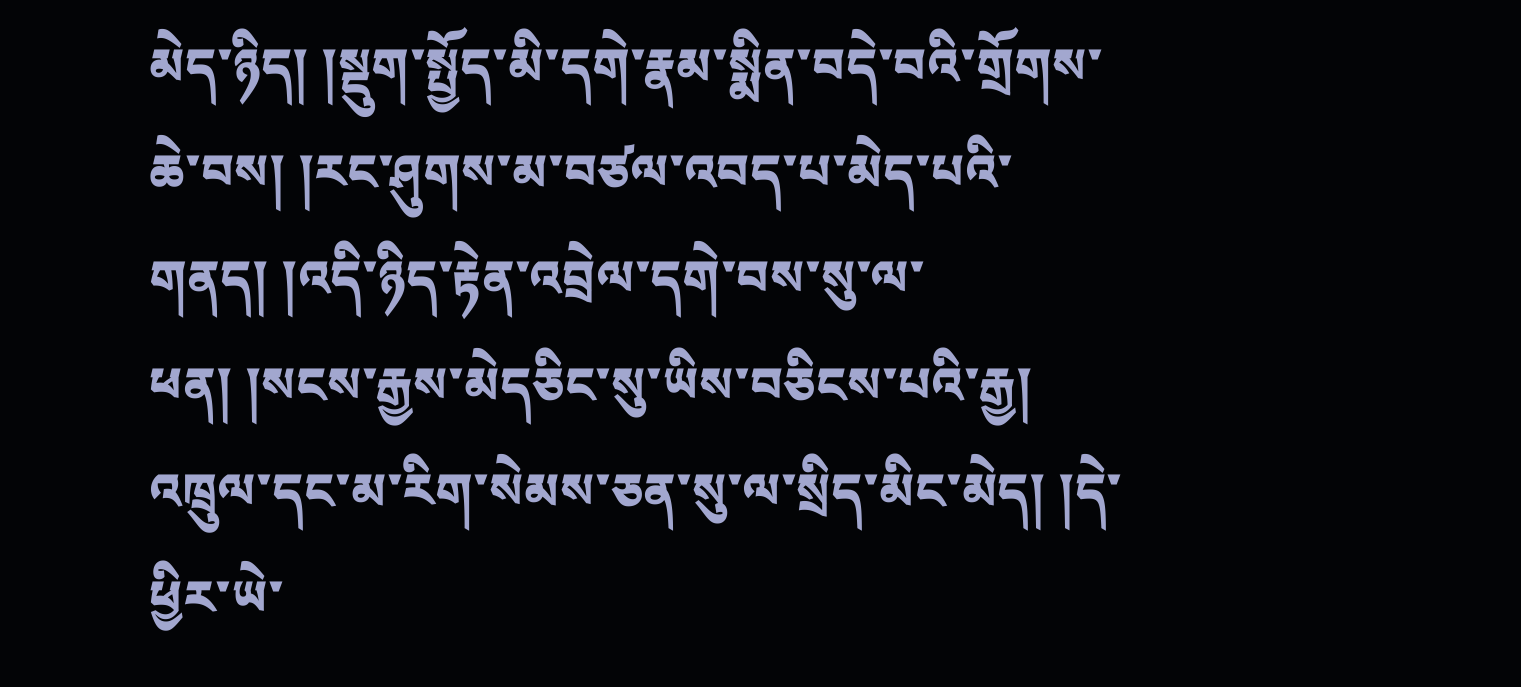མེད་ཉིད། །སྡུག་སྤྱོད་མི་དགེ་རྣམ་སྨིན་བདེ་བའི་གྲོགས་ཆེ་བས། །རང་ཤུགས་མ་བཙལ་འབད་པ་མེད་པའི་གནད། །འདི་ཉིད་རྟེན་འབྲེལ་དགེ་བས་སུ་ལ་ཕན། །སངས་རྒྱས་མེདཅིང་སུ་ཡིས་བཅིངས་པའི་རྒྱ། འཁྲུལ་དང་མ་རིག་སེམས་ཅན་སུ་ལ་སྲིད་མིང་མེད། །དེ་ཕྱིར་ཡེ་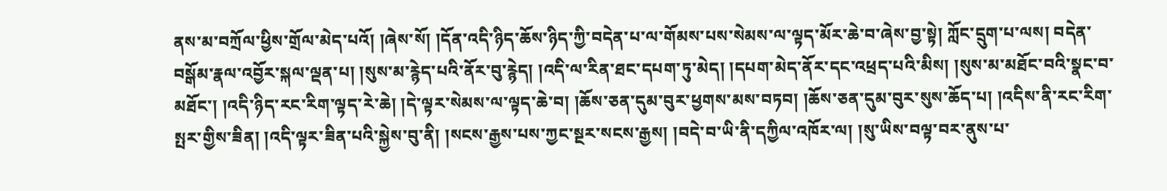ནས་མ་བཀྲོལ་ཕྱིས་གྲོལ་མེད་པའོ། །ཞེས་སོ། །དོན་འདི་ཉིད་ཆོས་ཉིད་ཀྱི་བདེན་པ་ལ་གོམས་པས་སེམས་ལ་ལྟད་མོར་ཆེ་བ་ཞེས་བྱ་སྟེ། ཀློང་དྲུག་པ་ལས། བདེན་བསྒོམ་རྣལ་འབྱོར་སྐལ་ལྡན་པ། །སུས་མ་རྙེད་པའི་ནོར་བུ་རྙེད། །འདི་ལ་རིན་ཐང་དཔག་ཏུ་མེད། །དཔག་མེད་ནོར་དང་འཕྲད་པའི་མིས། །སུས་མ་མཐོང་བའི་སྣང་བ་མཐོང་། །འདི་ཉིད་རང་རིག་ལྟད་རེ་ཆེ། །དེ་ལྟར་སེམས་ལ་ལྟད་ཆེ་བ། །ཆོས་ཅན་དུམ་བུར་ཕྱགས་མས་བཏབ། །ཆོས་ཅན་དུམ་བུར་སུས་ཆོད་པ། །འདིས་ནི་རང་རིག་སྤར་གྱིས་ཟིན། །འདི་ལྟར་ཟིན་པའི་སྐྱེས་བུ་ནི། །སངས་རྒྱས་པས་ཀྱང་སྔར་སངས་རྒྱས། །བདེ་བ་ཡི་ནི་དཀྱིལ་འཁོར་ལ། །སུ་ཡིས་བལྟ་བར་ནུས་པ་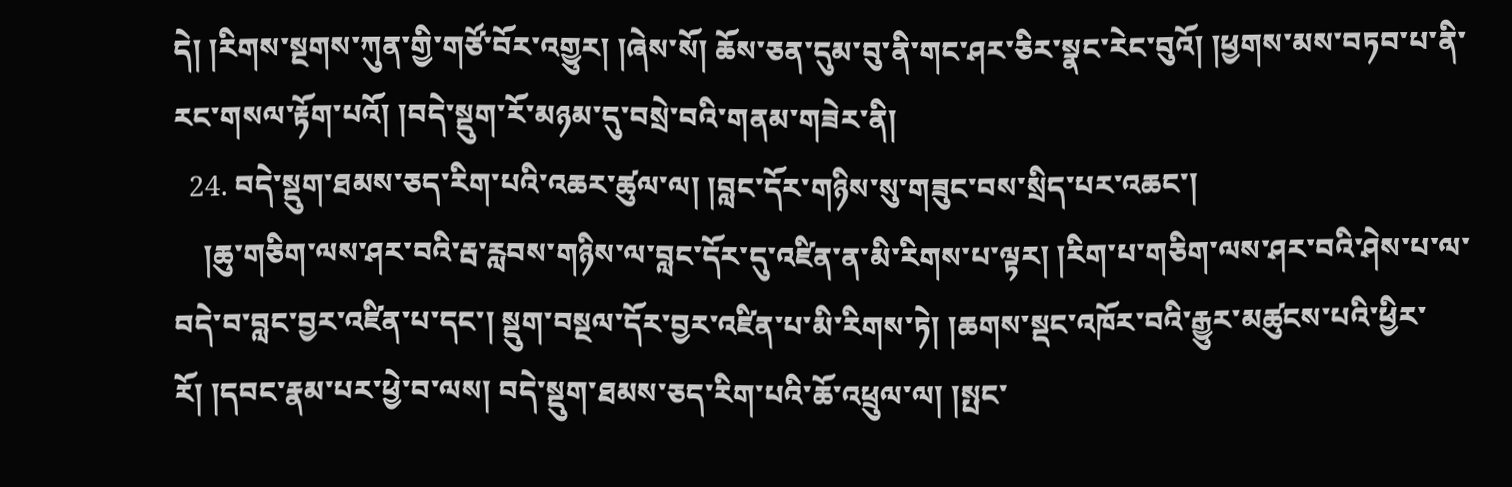དེ། །རིགས་སྔགས་ཀུན་གྱི་གཙོ་བོར་འགྱུར། །ཞེས་སོ། ཆོས་ཅན་དུམ་བུ་ནི་གང་ཤར་ཅིར་སྣང་རེང་བུའོ། །ཕྱགས་མས་བཏབ་པ་ནི་རང་གསལ་རྟོག་པའོ། །བདེ་སྡུག་རོ་མཉམ་དུ་བསྲེ་བའི་གནམ་གཟེར་ནི།
  24. བདེ་སྡུག་ཐམས་ཅད་རིག་པའི་འཆར་ཚུལ་ལ། །བླང་དོར་གཉིས་སུ་གཟུང་བས་སྲིད་པར་འཆང་།
    །ཆུ་གཅིག་ལས་ཤར་བའི་རྦ་རླབས་གཉིས་ལ་བླང་དོར་དུ་འཛིན་ན་མི་རིགས་པ་ལྟར། །རིག་པ་གཅིག་ལས་ཤར་བའི་ཤེས་པ་ལ་བདེ་བ་བླང་བྱར་འཛིན་པ་དང་། སྡུག་བསྔལ་དོར་བྱར་འཛིན་པ་མི་རིགས་ཏེ། །ཆགས་སྡང་འཁོར་བའི་རྒྱུར་མཚུངས་པའི་ཕྱིར་རོ། །དབང་རྣམ་པར་ཕྱེ་བ་ལས། བདེ་སྡུག་ཐམས་ཅད་རིག་པའི་ཆོ་འཕྲུལ་ལ། །སྤང་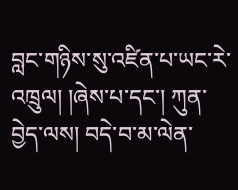བླང་གཉིས་སུ་འཛིན་པ་ཡང་རེ་འཁྲུལ། །ཞེས་པ་དང་། ཀུན་བྱེད་ལས། བདེ་བ་མ་ལེན་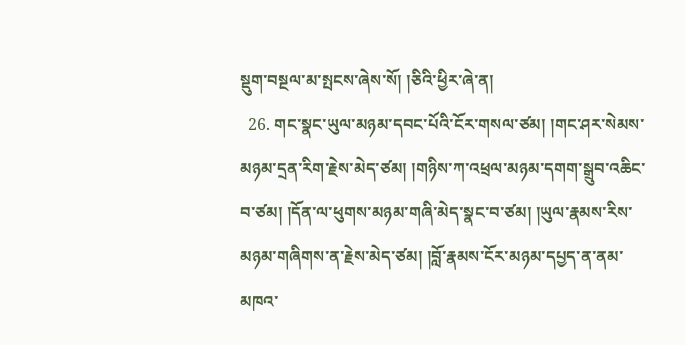སྡུག་བསྔལ་མ་སྤངས་ཞེས་སོ། །ཅིའི་ཕྱིར་ཞེ་ན།
  26. གང་སྣང་ཡུལ་མཉམ་དབང་པོའི་ངོར་གསལ་ཙམ། །གང་ཤར་སེམས་མཉམ་དྲན་རིག་རྗེས་མེད་ཙམ། །གཉིས་ཀ་འཕྲལ་མཉམ་དགག་སྒྲུབ་འཆིང་བ་ཙམ། །དོན་ལ་ཕུགས་མཉམ་གཞི་མེད་སྣང་བ་ཙམ། །ཡུལ་རྣམས་རིས་མཉམ་གཞིགས་ན་རྗེས་མེད་ཙམ། །བློ་རྣམས་ངོར་མཉམ་དཔྱད་ན་ནམ་མཁའ་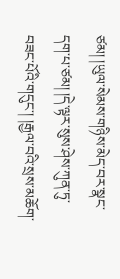ཙམ། །ཡུལ་སེམས་གཉིས་མེད་བར་སྣང་དག་པ་ཙམ། །དེ་ལྟར་སུས་ཤེས་ཀུན་ཏུ་བཟང་པོའི་གདུང་། །རྒྱལ་བའི་སྲས་མཆོག་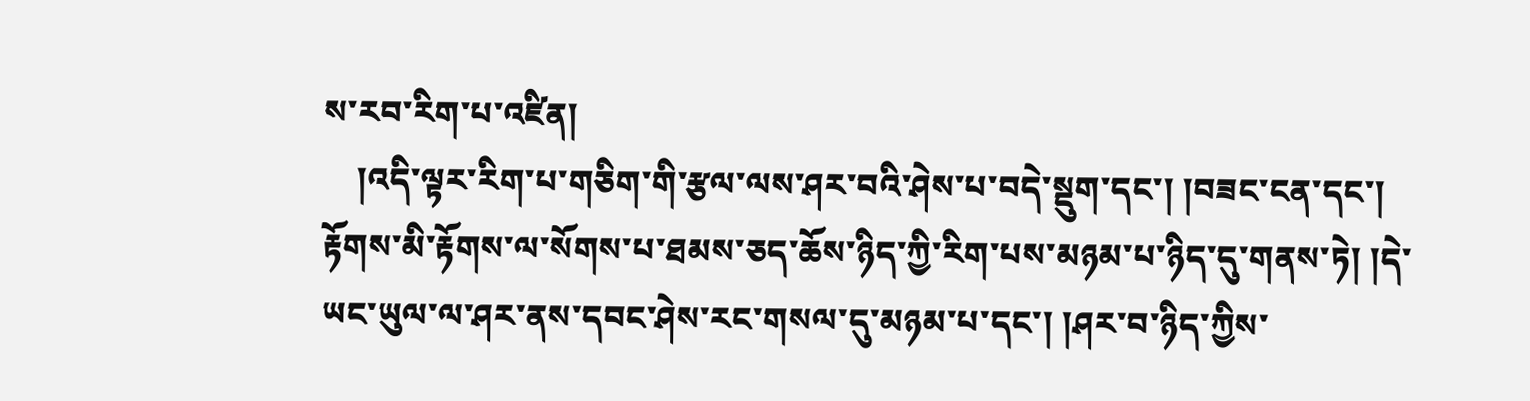ས་རབ་རིག་པ་འཛིན།
    །འདི་ལྟར་རིག་པ་གཅིག་གི་རྩལ་ལས་ཤར་བའི་ཤེས་པ་བདེ་སྡུག་དང་། །བཟང་ངན་དང་། རྟོགས་མི་རྟོགས་ལ་སོགས་པ་ཐམས་ཅད་ཆོས་ཉིད་ཀྱི་རིག་པས་མཉམ་པ་ཉིད་དུ་གནས་ཏེ། །དེ་ཡང་ཡུལ་ལ་ཤར་ནས་དབང་ཤེས་རང་གསལ་དུ་མཉམ་པ་དང་། །ཤར་བ་ཉིད་ཀྱིས་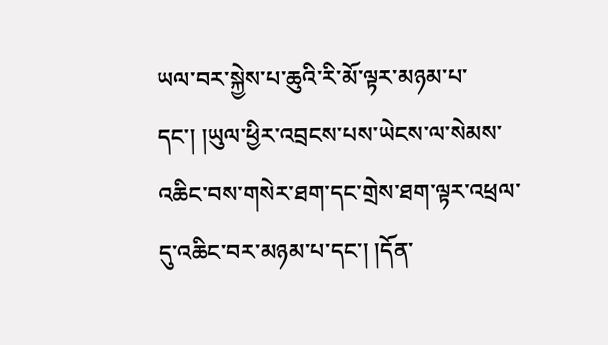ཡལ་བར་སྐྱེས་པ་ཆུའི་རི་མོ་ལྟར་མཉམ་པ་དང་། །ཡུལ་ཕྱིར་འབྲངས་པས་ཡེངས་ལ་སེམས་འཆིང་བས་གསེར་ཐག་དང་གྲེས་ཐག་ལྟར་འཕྲལ་དུ་འཆིང་བར་མཉམ་པ་དང་། །དོན་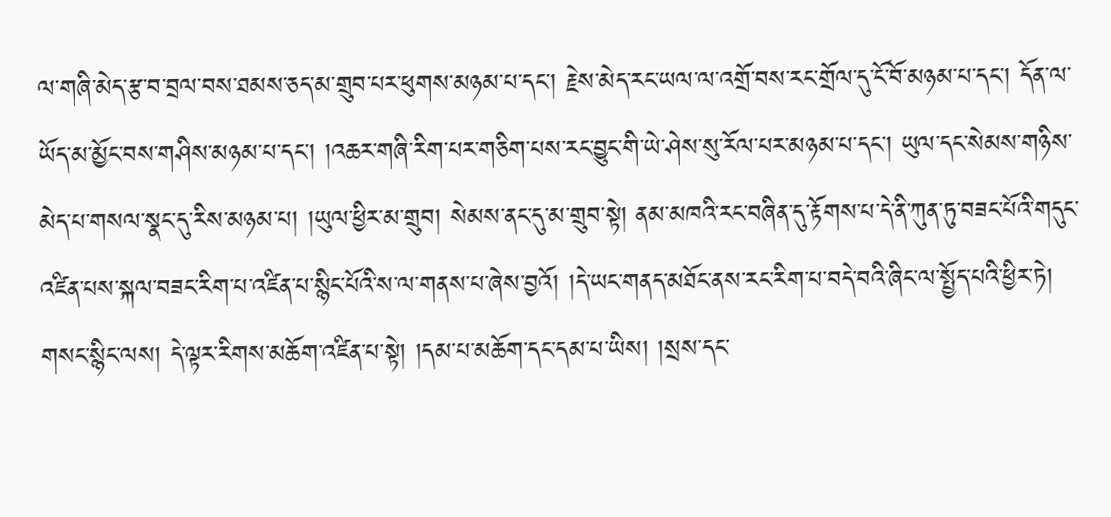ལ་གཞི་མེད་རྩ་བ་བྲལ་བས་ཐམས་ཅད་མ་གྲུབ་པར་ཕུགས་མཉམ་པ་དང་། རྗེས་མེད་རང་ཡལ་ལ་འགྲོ་བས་རང་གྲོལ་དུ་ངོ་བོ་མཉམ་པ་དང་། དོན་ལ་ཡོད་མ་མྱོང་བས་གཤིས་མཉམ་པ་དང་། །འཆར་གཞི་རིག་པར་གཅིག་པས་རང་བྱུང་གི་ཡེ་ཤེས་སུ་རོལ་པར་མཉམ་པ་དང་། ཡུལ་དང་སེམས་གཉིས་མེད་པ་གསལ་སྣང་དུ་རིས་མཉམ་པ། །ཡུལ་ཕྱིར་མ་གྲུབ། སེམས་ནང་དུ་མ་གྲུབ་སྟེ། ནམ་མཁའི་རང་བཞིན་དུ་རྟོགས་པ་དེ་ནི་ཀུན་ཏུ་བཟང་པོའི་གདུང་འཛིན་པས་སྐལ་བཟང་རིག་པ་འཛིན་པ་སྙིང་པོའི་ས་ལ་གནས་པ་ཞེས་བྱའོ། །དེ་ཡང་གནད་མཐོང་ནས་རང་རིག་པ་བདེ་བའི་ཞིང་ལ་སྤྱོད་པའི་ཕྱིར་ཏེ། གསང་སྙིང་ལས། དེ་ལྟར་རིགས་མཆོག་འཛིན་པ་སྟེ། །དམ་པ་མཆོག་དང་དམ་པ་ཡིས། །སྲས་དང་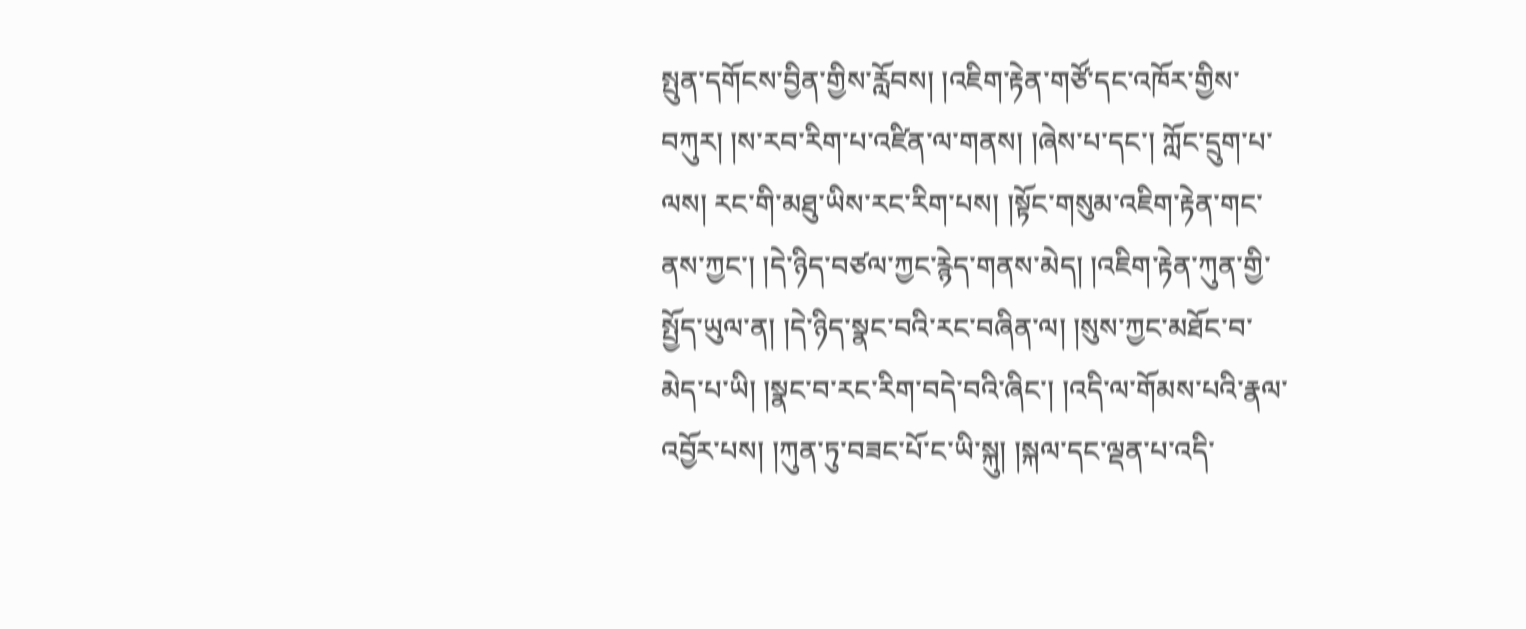སྤུན་དགོངས་བྱིན་གྱིས་རློབས། །འཇིག་རྟེན་གཙོ་དང་འཁོར་གྱིས་བཀུར། །ས་རབ་རིག་པ་འཛིན་ལ་གནས། །ཞེས་པ་དང་། ཀློང་དྲུག་པ་ལས། རང་གི་མཐུ་ཡིས་རང་རིག་པས། །སྟོང་གསུམ་འཇིག་རྟེན་གང་ནས་ཀྱང་། །དེ་ཉིད་བཙལ་ཀྱང་རྙེད་གནས་མེད། །འཇིག་རྟེན་ཀུན་གྱི་སྤྱོད་ཡུལ་ན། །དེ་ཉིད་སྣང་བའི་རང་བཞིན་ལ། །སུས་ཀྱང་མཐོང་བ་མེད་པ་ཡི། །སྣང་བ་རང་རིག་བདེ་བའི་ཞིང་། །འདི་ལ་གོམས་པའི་རྣལ་འབྱོར་པས། །ཀུན་ཏུ་བཟང་པོ་ང་ཡི་སྐུ། །སྐལ་དང་ལྡན་པ་འདི་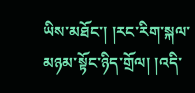ཡིས་མཐོང་། །རང་རིག་སྐལ་མཉམ་སྟོང་ཉིད་གྲོལ། །འདི་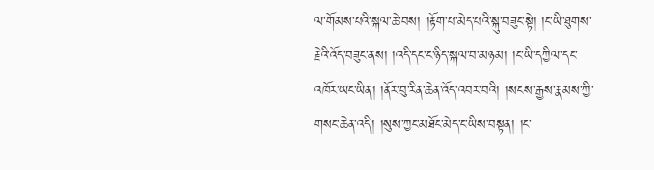ལ་གོམས་པའི་སྐལ་ཆེ་བས། །རྟོག་པ་མེད་པའི་སྐུ་བཟུང་སྟེ། །ང་ཡི་ཐུགས་རྗེའི་འོད་བཟུང་ནས། །འདི་དང་ང་ཉིད་སྐལ་བ་མཉམ། །ང་ཡི་དཀྱིལ་དང་འཁོར་ཡང་ཡིན། །ནོར་བུ་རིན་ཆེན་འོད་འབར་བའི། །སངས་རྒྱས་རྣམས་ཀྱི་གསང་ཆེན་འདི། །སུས་ཀྱང་མཐོང་མེད་ང་ཡིས་བསྟན། །ང་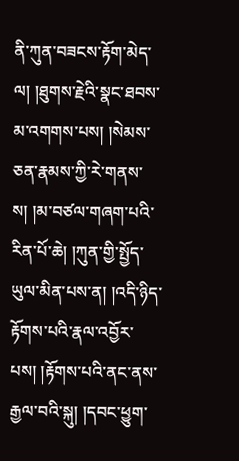ནི་ཀུན་བཟངས་རྟོག་མེད་ལ། །ཐུགས་རྗེའི་སྣང་ཐབས་མ་འགགས་པས། །སེམས་ཅན་རྣམས་ཀྱི་རེ་གནས་ས། །མ་བཙལ་གཞག་པའི་རིན་པོ་ཆེ། །ཀུན་གྱི་སྤྱོད་ཡུལ་མིན་པས་ན། །འདི་ཉིད་རྟོགས་པའི་རྣལ་འབྱོར་པས། །རྟོགས་པའི་ནང་ནས་རྒྱལ་བའི་སྐུ། །དབང་ཕྱུག་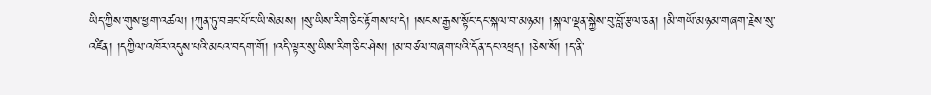ཡིད་ཀྱིས་གུས་ཕྱག་འཚལ། །ཀུན་ཏུ་བཟང་པོ་ང་ཡི་སེམས། །སུ་ཡིས་རིག་ཅིང་རྟོགས་པ་དེ། །སངས་རྒྱས་སྟོང་དང་སྐལ་བ་མཉམ། །སྐལ་ལྡན་སྐྱེས་བུ་བློ་རྩལ་ཅན། །མི་གཡོ་མཉམ་གཞག་རྗེས་སུ་འཛིན། །དཀྱིལ་འཁོར་འདུས་པའི་མངའ་བདག་གོ། །འདི་ལྟར་སུ་ཡིས་རིག་ཅིང་ཤེས། །མ་བཙལ་བཞག་པའི་དོན་དང་འཕྲད། །ཅེས་སོ། །ད་ནི་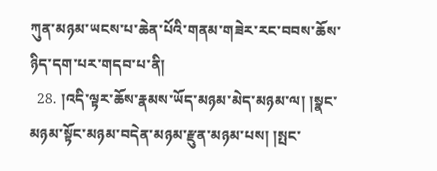ཀུན་མཉམ་ཡངས་པ་ཆེན་པོའི་གནམ་གཟེར་རང་བབས་ཆོས་ཉིད་དག་པར་གདབ་པ་ནི།
  28. །འདི་ལྟར་ཆོས་རྣམས་ཡོད་མཉམ་མེད་མཉམ་ལ། །སྣང་མཉམ་སྟོང་མཉམ་བདེན་མཉམ་རྫུན་མཉམ་པས། །སྤང་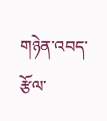གཉེན་འབད་རྩོལ་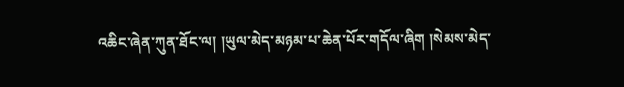འཆིང་ཞེན་ཀུན་ཐོང་ལ། །ཡུལ་མེད་མཉམ་པ་ཆེན་པོར་གདོལ་ཞིག །སེམས་མེད་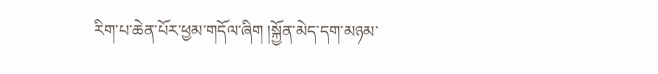རིག་པ་ཆེན་པོར་ཕྱམ་གདོལ་ཞིག །སྐྱོན་མེད་དག་མཉམ་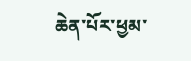ཆེན་པོར་ཕྱམ་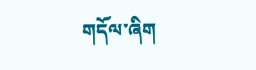གདོལ་ཞིག